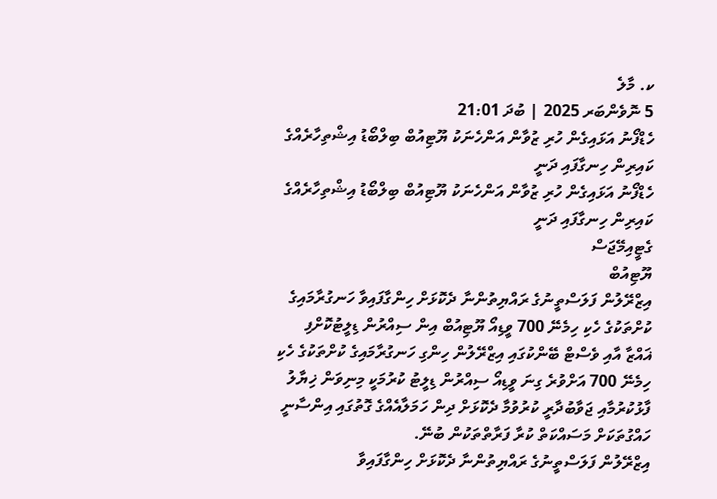ކ. މާލެ
5 ނޮވެންބަރ 2025 | ބުދަ 21:01
ހެޑްފޯނު އަޅައިގެން ހުރި ޒުވާން އަންހެނަކު ޔޫޓިއުބް ބިލްބޯޑު އިޝްތިހާރެއްގެ ކައިރިން ހިނގާފައި ދަނީ
ހެޑްފޯނު އަޅައިގެން ހުރި ޒުވާން އަންހެނަކު ޔޫޓިއުބް ބިލްބޯޑު އިޝްތިހާރެއްގެ ކައިރިން ހިނގާފައި ދަނީ
ގެޓީއިމޭޖަސް
ޔޫޓިއުބް
އިޒްރޭލުން ފަލަސްތީނުގެ ރައްޔިތުންނާ ދެކޮޅަށް ހިންގާފައިވާ ހަނގުރާމައިގެ ކުށްތަކުގެ ހެކި ހިމެނޭ 700 ވީޑިއޯ ޔޫޓިއުބް އިން ސިއްރުން ޑިލީޓުކޮށްފި
ޣައްޒާ އާއި ވެސްޓް ބޭންކުގައި އިޒްރޭލުން ހިންގި ހަނގުރާމައިގެ ކުށްތަކުގެ ހެކި ހިމެނޭ 700 އަށްވުރެ ގިނަ ވީޑިއޯ ސިއްރުން ޑިލީޓު ކުރުމަކީ މިނިވަން ޚިޔާލު ފާޅުކުރުމާއި ޖަވާބުދާރީ ކުރުވުމާ ދެކޮޅަށް ދިން ހަމަލާއެއްގެ ގޮތުގައި އިންސާނީ ހައްގުތަކަށް މަސައްކަތް ކުރާ ފަރާތްތަކުން ބުނޭ.
އިޒްރޭލުން ފަލަސްތީނުގެ ރައްޔިތުންނާ ދެކޮޅަށް ހިންގާފައިވާ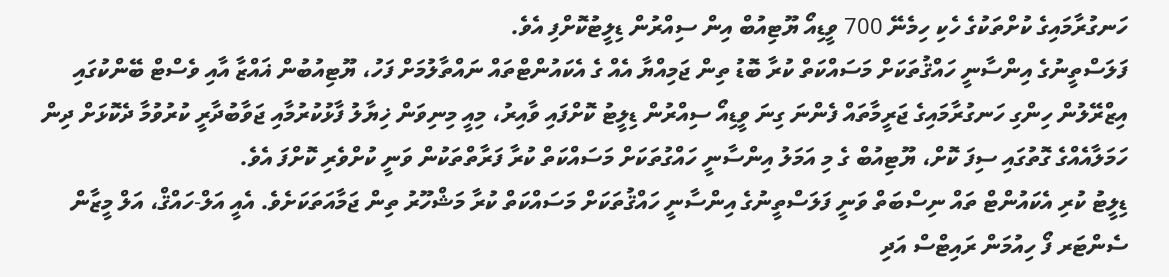ހަނގުރާމައިގެ ކުށްތަކުގެ ހެކި ހިމެނޭ 700 ވީޑިއޯ ޔޫޓިއުބް އިން ސިއްރުން ޑިލީޓުކޮށްފި އެވެ.
ފަލަސްތީނުގެ އިންސާނީ ހައްޤުތަކަށް މަސައްކަތް ކުރާ ބޮޑު ތިން ޖަމިއްޔާ އެއް ގެ އެކައުންޓްތައް ނައްތާލުމަށް ފަހު، ޔޫޓިއުބުން ޣައްޒާ އާއި ވެސްޓް ބޭންކުގައި އިޒްރޭލުން ހިންގި ހަނގުރާމައިގެ ޖަރީމާތައް ފެންނަ ގިނަ ވީޑިއޯ ސިއްރުން ޑިލީޓު ކޮށްފައި ވާއިރު، މިއީ މިނިވަން ޚިޔާލު ފާޅުކުރުމާއި ޖަވާބުދާރީ ކުރުވުމާ ދެކޮޅަށް ދިން ހަމަލާއެއްގެ ގޮތުގައި ސިފަ ކޮށް، ޔޫޓިއުބް ގެ މި އަމަލު އިންސާނީ ހައްގުތަކަށް މަސައްކަތް ކުރާ ފަރާތްތަކުން ވަނީ ކުށްވެރި ކޮށްފަ އެވެ.
ޑިލީޓު ކުރި އެކައުންޓް ތައް ނިސްބަތް ވަނީ ފަލަސްތީނުގެ އިންސާނީ ހައްޤުތަކަށް މަސައްކަތް ކުރާ މަޝްހޫރު ތިން ޖަމާއަތަކަށެވެ. އެއީ އަލް-ހައްޤް، އަލް މީޒާން ސެންޓަރ ފޯ ހިއުމަން ރައިޓްސް އަދި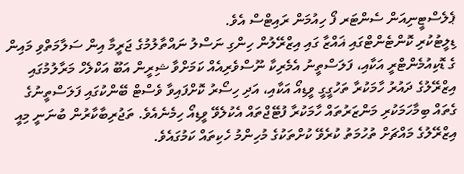ޕެލެސްޓީނިއަން ސެންޓަރ ފޯ ހިއުމަން ރައިޓްސް އެވެ.
ޑިލީޓުކުރި ކޮންޓެންޓްގައި ޣައްޒާ ގައި އިޒްރޭލުން ހިންގި ނަސްލު ނައްތާލުމުގެ ޖަރީމާ އިން ސަލާމަތްވި މައިން ގެ ޑޮކިއުމެންޓްރީ އަކާއި، ފަލަސްތީނު އެމެރިކާ ނޫސްވެރިއެއް ކަމަށްވާ ޝިރީން އަބޫ އަކްލެހް މަރާލުމުގައި އިޒްރޭލުގެ ދައުރު ހާމަކުރާ ތަހުގީގީ ވީޑިއޯ އަކާއި، އަދި ހިސޯރު ކޮށްފައިވާ ވެސްޓް ބޭންކުގައި ފަލަސްތީނުގެ ގެތައް ބިމާހަމަކުރި މަންޒަރުތައް ހާމަކުރާ ފުޓޭޖްތައް އެކުލެވޭ ވީޑިއޯ ހިމެނެއެވެ. ތަޖުރިބާކާރުން ބުނަނީ މިއީ އިޒްރޭލުގެ މައްޗަށް ތުހުމަތު ކުރެވޭ ކުށްތަކުގެ މުހިންމު ހެކިތައް ކަމުގައެވެ.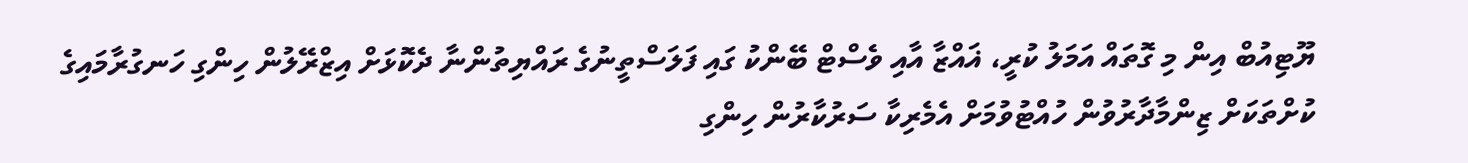ޔޫޓިއުބް އިން މި ގޮތައް އަމަލު ކުރީ، ޣައްޒާ އާއި ވެސްޓް ބޭންކު ގައި ފަލަސްތީނުގެ ރައްޔިތުންނާ ދެކޮޅަށް އިޒްރޭލުން ހިންގި ހަނގުރާމައިގެ ކުށްތަކަށް ޒިންމާދާރުވުން ހުއްޓުވުމަށް އެމެރިކާ ސަރުކާރުން ހިންގި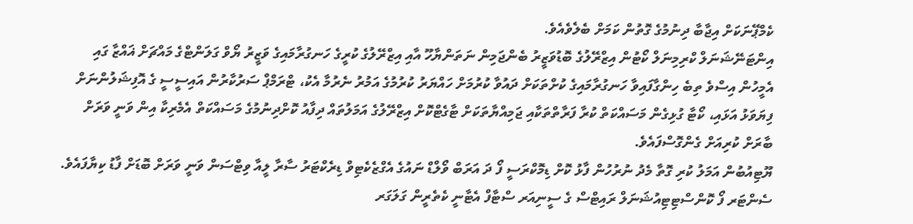ކެމްޕޭނަކަށް އިޖާބާ ދިނުމުގެ ގޮތުން ކަމަށް ބެލެވެއެވެ.
އިންޓަނޭޝަނަލް ކްރިމިނަލް ކޯޓުން އިޒްރޭލުގެ ބޮޑުވަޒީރު ބެންޖަމިން ނަތަންޔާހޫ އާއި އިޒްރޭލުގެ ކުރީގެ ހަނގުރާމައިގެ ވަޒީރު ޔޯވް ގަލަންޓްގެ މައްޗަށް ޣައްޒާ ގައި އެމީހުން އިސްވެ ތިބެ ހިންގާފައިވާ ހަނގުރާމައިގެ ކުށްތަކަށް ދައުވާ ކުރުމަށް ހައްޔަރު ކުރުމުގެ އަމުރު ނެރުމާ އެކު، ޓްރަމްޕް ސަރުކާރުން އައިސީސީ ގެ އޮފިޝަލުންނަށް ފިޔަވަޅު އަޅައި، ކޯޓާ ގުޅިގެން މަސައްކަތް ކުރާ ފަރާތްތަކާއި ޖަމިއްޔާތަކަށް ޓާގެޓްކޮށް އިޒްރޭލުގެ އަމަލުތައް ދިފާއު ކޮށްދިނުމުގެ މަސައްކަތް އެމެރިކާ އިން ވަނީ ވަރަށް ބާރަށް ކުރިއަށް ގެންގޮސްފައެވެ.
ޔޫޓިއުބުން އަމަލު ކުރި ގޮތާ މެދު ނުރުހުން ފާޅު ކޮށް ޑިމޮކްރަސީ ފޯ ދަ އަރަބް ވޯލްޑް ނައުގެ އެގްޒެކެޓިވް ޑިރެކްޓަރު ސާރާ ލީއާ ވިޓްސަން ވަނީ ވަރަށް ބޮޑަށް ފާޑު ކިޔާފައެވެ.
ސެންޓަރ ފޯ ކޮންސްޓިޓިއުޝަނަލް ރައިޓްސް ގެ ސީނިއަރ ސްޓާފް އެޓާނީ ކެތެރީން ގަލަގަރ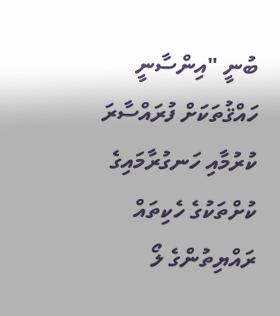ބުނީ "އިންސާނީ ހައްޤުތަކަށް ފުރައްސާރަ ކުރުމާއި ހަނގުރާމައިގެ ކުށްތަކުގެ ހެކިތައް ރައްޔިތުންގެ ލޯ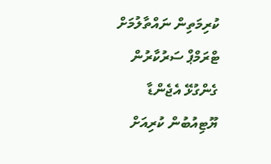ކުރިމަތިން ނައްތާލުމަށް ޓްރަމްޕް ސަރުކާރުން ގެންގުޅޭ އެޖެންޑާ ޔޫޓިއުބުން ކުރިއަށް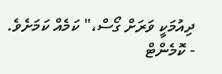ދިއުމަކީ ވަރަށް ގޯސް،" ކަމެއް ކަމަށެވެ.
- ކޮމެންޓް